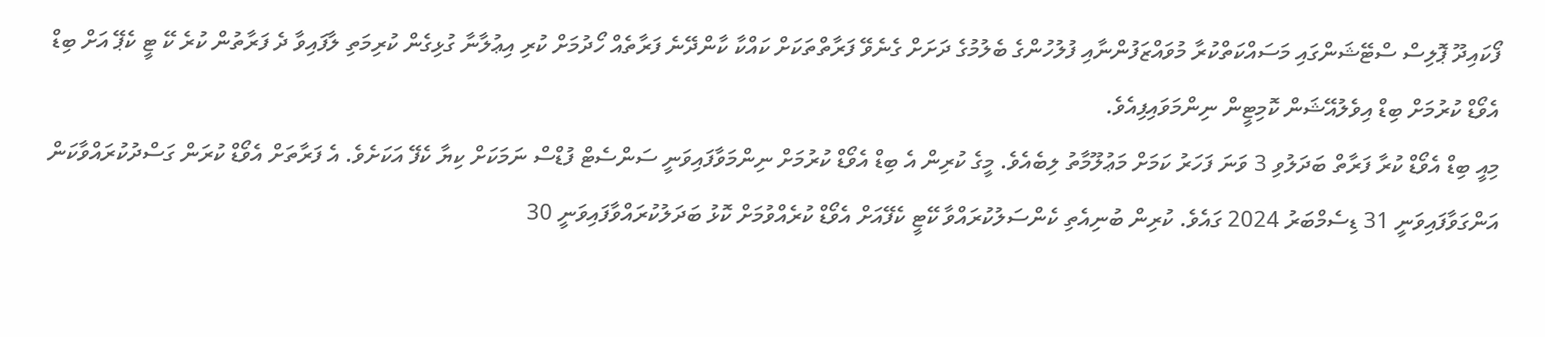ފޯކައިދޫ ޕޮލިސް ސްޓޭޝަންގައި މަސައްކަތްކުރާ މުވައްޒަފުންނާއި ފުލުހުންގެ ބެލުމުގެ ދަށަށް ގެނެވޭ ފަރާތްތަކަށް ކައްކާ ކާންދޭނެ ފަރާތެއް ހޯދުމަށް ކުރި އިޢުލާނާ ގުޅިގެން ކުރިމަތި ލާފައިވާ ދެ ފަރާތުން ކުރެ ކޭ ޓީ ކެޕޭ އަށް ބިޑް އެވޯޑް ކުރުމަށް ބިޑް އިވެލުއޭޝަން ކޮމިޓީން ނިންމަވައިފިއެވެ.
މިއީ ބިޑް އެވޯޑް ކުރާ ފަރާތް ބަދަލުވި 3 ވަނަ ފަހަރު ކަމަށް މަޢުލޫމާތު ލިބެއެވެ. މީގެ ކުރިން އެ ބިޑް އެވޯޑް ކުރުމަށް ނިންމަވާފައިވަނީ ސަންސެޓް ފުޑްސް ނަމަކަށް ކިޔާ ކެފޭ އަކަށެވެ. އެ ފަރާތަށް އެވޯޑް ކުރަން ގަސްދުކުރައްވާކަން އަންގަވާފައިވަނީ 31 ޑިސެމްބަރު 2024 ގައެވެ. ކުރިން ބުނިއެތި ކެންސަލުކުރައްވާ ކޭޓީ ކެފޭއަށް އެވޯޑް ކުރެއްވުމަށް ކޮޅު ބަދަލުކުރައްވާފައިވަނީ 30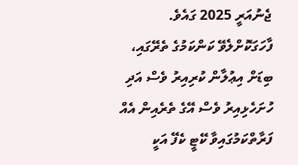ޖެނުއަރީ 2025 ގައެވެ.
ފާހަގަކޮށްލެވޭ ކަންކަމުގެ ތެރޭގައި، ބިޑަށް އިޢުލާން ކުރިއިރު ވެސް އަދި ހުށަހެޅިއިރު ވެސް އޭގެ ތެރެއިން އެއް ފަރާތްކަމުގައިވާ ކޭޓީ ކެފޭ އަކީ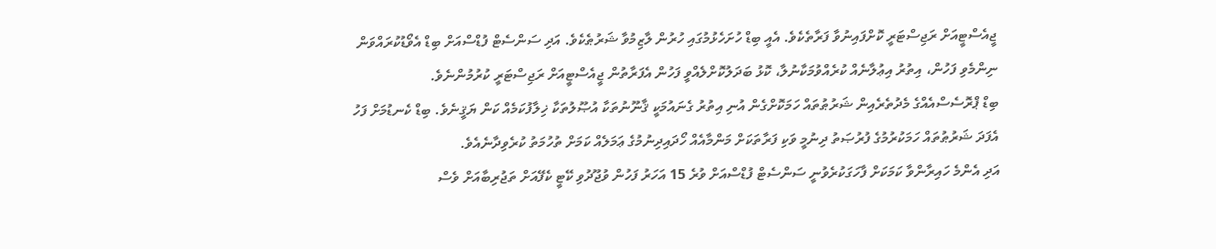ޖީއެސްޓީއަށް ރަޖިސްޓަރީ ކޮށްފައިނުވާ ފަރާތެކެވެ. އެއީ ބިޑް ހުށަހެޅުމުގައި ހުރުން ލާޒިމުވާ ޝަރުޠެކެވެ. އަދި ސަންސެޓް ފުޑްސްއަށް ބިޑް އެވޯޑުކުރައްވަން ނިންމެވި ފަހުން، އިތުރު އިޢުލާނެއް ކުރެއްވުމަކާނުލާ، ކޮޅު ބަދަލުކޮށްލެއްވީ ފަހުން އެފަރާތުން ޖީއެސްޓީއަށް ރަޖިސްޓަރީ ކުރުމުންނެވެ.
ބިޑް ޕްރޮސެސްއެއްގެ މެދުތެރެއިން ޝަރުޠުތައް ހަމަކޮށްގެން އުނި އިތުރު ގެނައުމަކީ ޤާނޫނުތަކާ އުޞޫލުތަކާ ޚިލާފުކަމެއް ކަން ޔަޤީނެވެ. ބިޑް ކެނޑުމަށް ފަހު އެފަދަ ޝަރުޠުތައް ހަމަކުރުމުގެ ފުރުޞަތު ދިނުމީ ވަކި ފަރާތަކަށް މަންމާއެއް ހޯދައިދިނުމުގެ ޢަމަލެއް ކަމަށް ތުހުމަތު ކުރެވިދާނެއެވެ.
އަދި އެންމެ ހައިރާންވާ ކަމަކަށް ފާހަގަކުރެވުނީ ސަންސެޓް ފުޑްސްއަށް ވުރެ 15 އަހަރު ފަހުން ވުޖޫދުވި ކޭޓީ ކެފޭއަށް ތަޖުރިބާއަށް ވެސް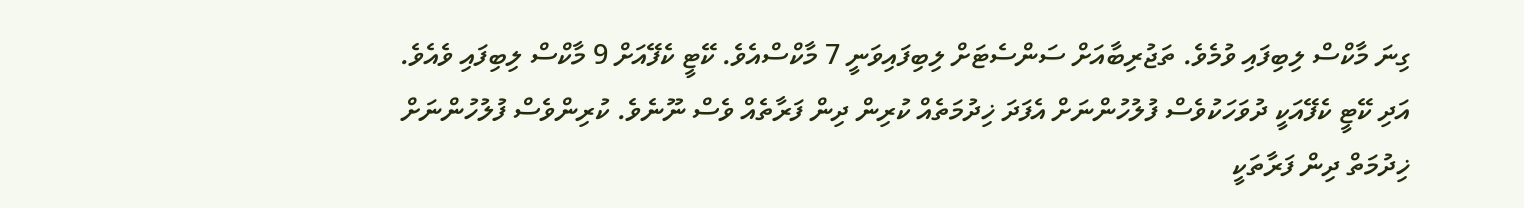ގިނަ މާކްސް ލިބިފައި ވުމެވެ. ތަޖުރިބާއަށް ސަންސެޓަށް ލިބިފައިވަނީ 7 މާކްސްއެވެ. ކޭޓީ ކެފޭއަށް 9 މާކްސް ލިބިފައި ވެއެވެ. އަދި ކޭޓީ ކެފޭއަކީ ދުވަހަކުވެސް ފުލުހުންނަށް އެފަދަ ޚިދުމަތެއް ކުރިން ދިން ފަރާތެއް ވެސް ނޫނެވެ. ކުރިންވެސް ފުލުހުންނަށް ޚިދުމަތް ދިން ފަރާތަކީ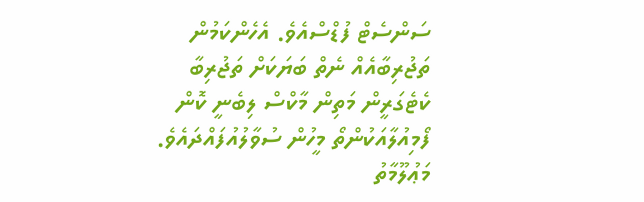ސަންސެޓް ފުޑްސްއެވެ. އެހެންކަމުން ތަޖުރިބާއެއް ނެތް ބަޔަކަށް ތަޖުރިބާ ކެޓެގަރީން މަތިން މާކްސް ލިބެނީ ކޮން ފޯމިއުލާއަކުންތޯ މީހުން ސުވާލުއުފައްދައެވެ.
މަޢުލޫމާތު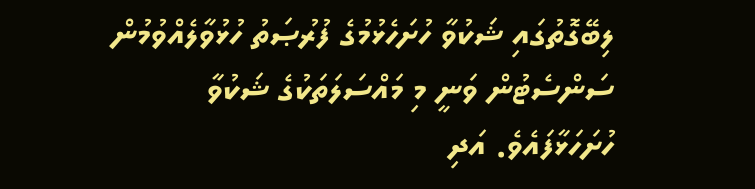ލިބޭގޮތުގައި ޝަކުވާ ހުށަހެޅުމުގެ ފުރުޞަތު ހުޅުވާލެއްވުމުން ސަންސެޓުން ވަނީ މި މައްސަލަތަކުގެ ޝަކުވާ ހުށަހަޅާފައެވެ. އަދި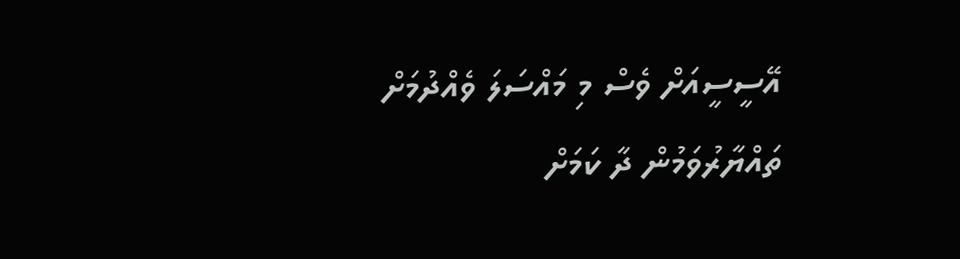އޭސީސީއަށް ވެސް މި މައްސަލަ ވެއްދުމަށް ތައްޔާރުވަމުން ދާ ކަމަށް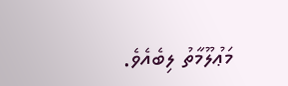މަޢުލޫމާތު ލިބެއެވެ.